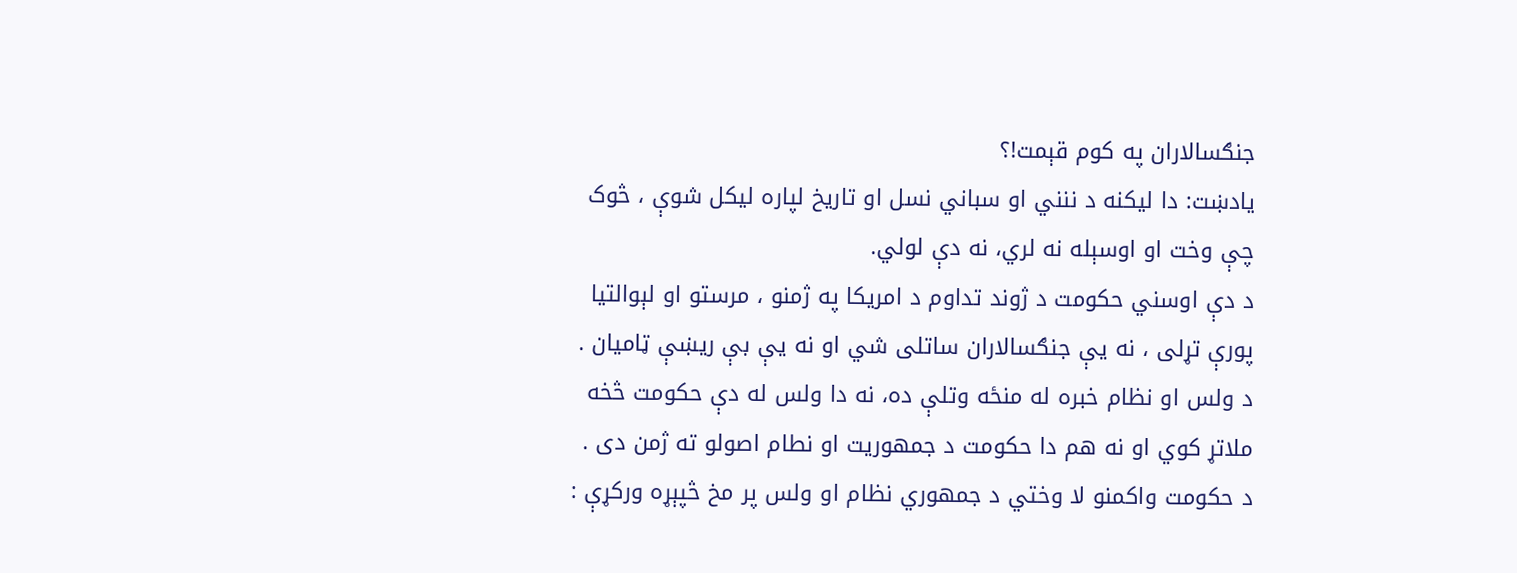جنګسالاران په کوم قېمت!؟
یادښت: دا لیکنه د ننني او سباني نسل او تاریخ لپاره لیکل شوې ، څوک چې وخت او اوسېله نه لري، نه دې لولي.
د دې اوسني حکومت د ژوند تداوم د امریکا په ژمنو ، مرستو او لېوالتیا پورې تړلی ، نه یې جنګسالاران ساتلی شي او نه یې بې ریښې ټامیان . د ولس او نظام خبره له منځه وتلې ده، نه دا ولس له دې حکومت څخه ملاتړ کوي او نه هم دا حکومت د جمهوریت او نطام اصولو ته ژمن دی . د حکومت واکمنو لا وختي د جمهوري نظام او ولس پر مخ څپېړه ورکړې :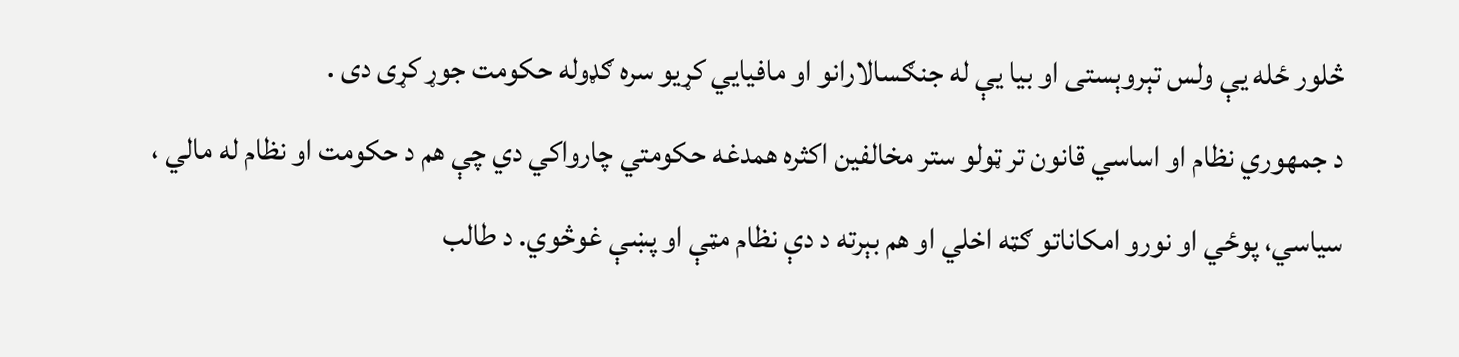څلور ځله یې ولس تېروېستی او بیا یې له جنګسالارانو او مافیایي کړیو سره ګډوله حکومت جوړ کړی دی .
د جمهوري نظام او اساسي قانون تر ټولو ستر مخالفین اکثره همدغه حکومتي چارواکي دي چې هم د حکومت او نظام له مالي ، سیاسي، پوځي او نورو امکاناتو ګټه اخلي او هم بېرته د دې نظام مټې او پښې غوڅوي. د طالب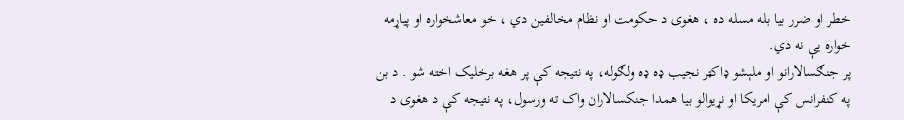خطر او ضرر بیا بله مسله ده ، هغوی د حکومت او نظام مخالفین دي ، خو معاشخواره او پیاړمه خواره یې نه دي.
پر جنګسالارانو او ملېشو ډاکټر نجیب ډه ډه ولګوله، په نتیجه کې پر هغه برخلیک اخته شو . د بن په کنفرانس کې امریکا او نړیوالو بیا همدا جنکسالاران واک ته ورسول، په نتیجه کې د هغوی د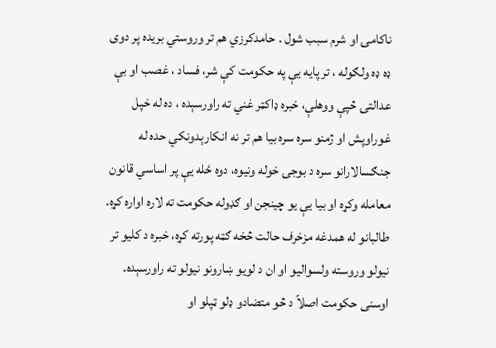ناکامۍ او شرم سبب شول . حامدکرزي هم تر وروستي بریده پر دوی ډه ډه ولګوله ، تر پایه یې په حکومت کې شر، فساد ، غصب او بې عدالتۍ څپې ووهلې، خبره ډاکټر غني ته راورسېده ، ده له خپل غوراوپش او ژمنو سره سره بیا هم تر نه انکارېدونکي حده له جنګسالارانو سره د بوجۍ خوله ونیوه، دوه ځله یې پر اساسي قانون معامله وکړه او بیا یې یو چینجن او ګډوله حکومت ته لاره اواره کړه.
طالبانو له همدغه مزخرف حالت څخه ګټه پورته کړه، خبره د کلیو تر نیولو وروسته ولسوالیو او ان د لویو ښارونو نیولو ته راورسېده.
اوسنی حکومت اصلاً د څو متضادو ډلو ټپلو او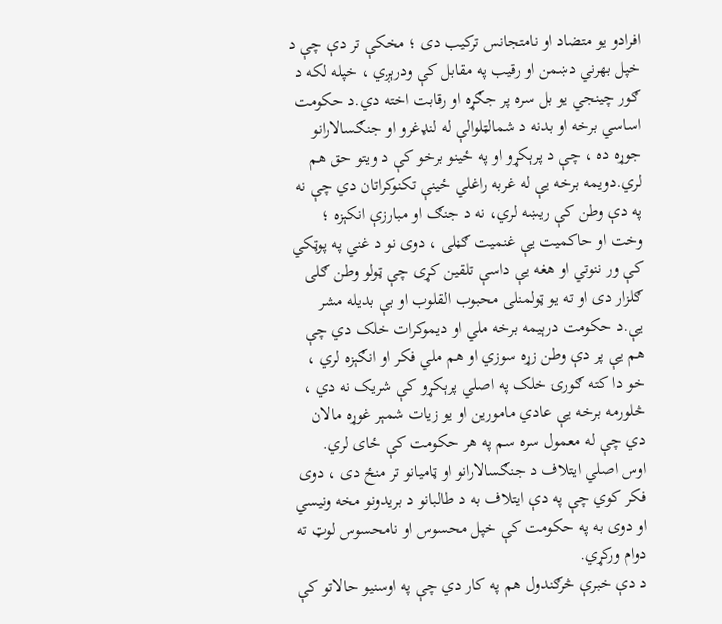افرادو یو متضاد او نامتجانس ترکیب دی ؛ مخکې تر دې چې د خپل بهرني دښمن او رقیب په مقابل کې ودرېږي ، خپله لکه د ګور چینجي یو بل سره پر جګړه او رقابت اخته دي.د حکومت اساسي برخه او بدنه د شمالټلوالې له لنډغرو او جنګسالارانو جوړه ده ، چې د پرېکړو او په ځینو برخو کې د ویتو حق هم لري.دویمه برخه یې له غربه راغلي ځینې تکنوکراتان دي چې نه په دې وطن کې ریښه لري، نه د جنګ او مبارزې انکېزه ؛ وخت او حاکمیت یې غنمیت ګڼلی ، دوی نو د غني په پوټکي کې ور ننوتي او هغه یې داسې تلقین کړی چې ټولو وطن ګلی ګلزار دی او ته یو ټولمنلی محبوب القلوب او بې بدیله مشر یې.د حکومت درېیمه برخه ملي او دیموکرات خلک دي چې هم يې پر دې وطن زړه سوزي او هم ملي فکر او انګېزه لري ، خو دا کته ګورۍ خلک په اصلي پرېکړو کې شریک نه دي ، څلورمه برخه یې عادي مامورین او یو زیات شمېر غوړه مالان دي چې له معمول سره سم په هر حکومت کې ځای لري.
اوس اصلي ایتلاف د جنګسالارانو او ټامیانو تر منځ دی ، دوی فکر کوي چې په دې ایتلاف به د طالبانو د بریدونو مخه ونیسي او دوی به په حکومت کې خپل محسوس او نامحسوس لوټ ته دوام ورکړي.
د دې خبرې څرګندول هم په کار دي چې په اوسنیو حالاتو کې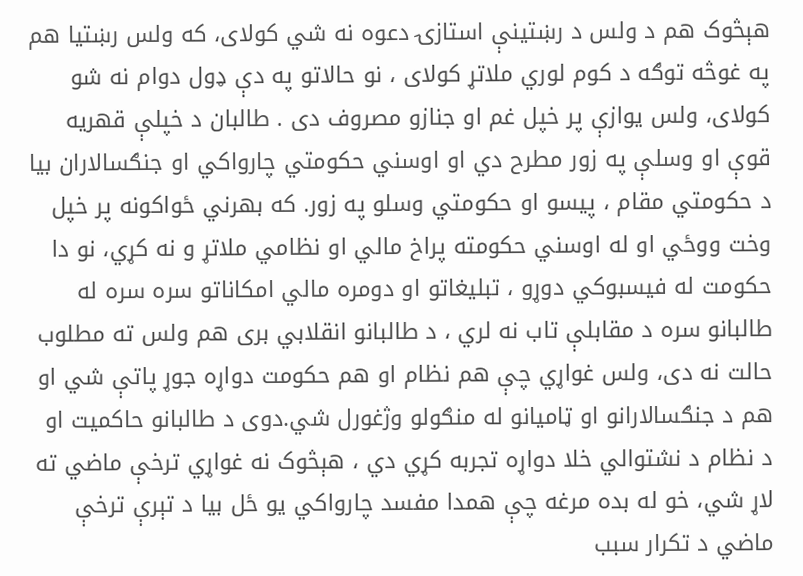هېڅوک هم د ولس د رښتینې استازۍ دعوه نه شي کولای، که ولس رښتیا هم په غوڅه توګه د کوم لوري ملاتړ کولای ، نو حالاتو په دې ډول دوام نه شو کولای، ولس یوازې پر خپل غم او جنازو مصروف دی . طالبان د خپلې قهریه قوې او وسلې په زور مطرح دي او اوسني حکومتي چارواکي او جنګسالاران بیا د حکومتي مقام ، پیسو او حکومتي وسلو په زور. که بهرني ځواکونه پر خپل وخت ووځي او له اوسني حکومته پراخ مالي او نظامي ملاتړ و نه کړي، نو دا حکومت له فیسبوکي دوړو ، تبلیغاتو او دومره مالي امکاناتو سره سره له طالبانو سره د مقابلې تاب نه لري ، د طالبانو انقلابي بری هم ولس ته مطلوب حالت نه دی، ولس غواړي چې هم نظام او هم حکومت دواړه جوړ پاتې شي او هم د جنګسالارانو او ټامیانو له منګولو وژغورل شي.دوی د طالبانو حاکمیت او د نظام د نشتوالي خلا دواړه تجربه کړي دي ، هېڅوک نه غواړي ترخې ماضي ته لاړ شي، خو له بده مرغه چې همدا مفسد چارواکي یو ځل بیا د تېرې ترخې ماضي د تکرار سبب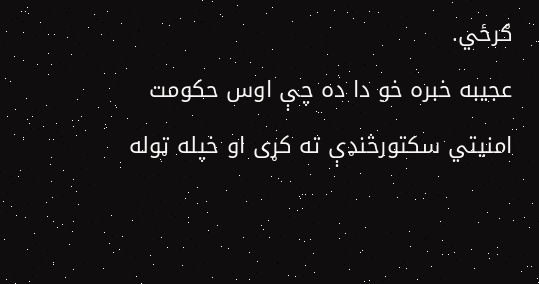ګرځي.
عجیبه خبره خو دا ده چې اوس حکومت امنیتي سکتورڅنډې ته کړی او خپله ټوله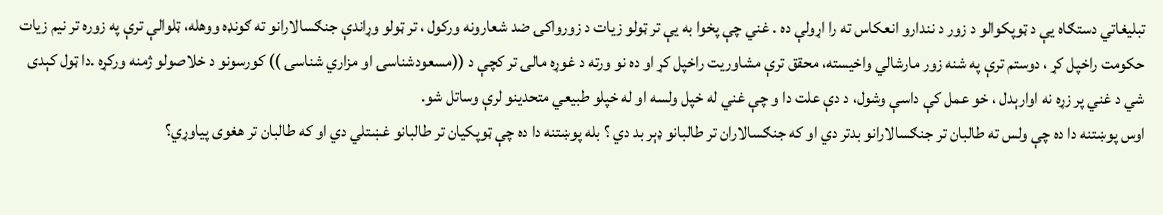تبلیغاتي دستګاه یې د ټوپکوالو د زور د نندارو انعکاس ته را اړولې ده . غني چې پخوا به یې تر ټولو زیات د زورواکۍ ضد شعارونه ورکول ، تر ټولو وړاندې جنګسالارانو ته ګونډه ووهله، ټلوالې ترې په زوره تر نیم زیات حکومت راخپل کړ ، دوستم ترې په شنه زور مارشالي واخیسته، محقق ترې مشاوریت راخپل کړ او ده نو ورته د غوړه مالۍ تر کچې د ((مسعودشناسۍ او مزاري شناسۍ )) کورسونو د خلاصولو ژمنه ورکړه .دا ټول کېدی شي د غني پر زړه نه اوارېدل ، خو عمل کې داسې وشول، د دې علت دا و چې غني له خپل ولسه او له خپلو طبیعي متحدینو لرې وساتل شو.
اوس پوښتنه دا ده چې ولس ته طالبان تر جنګسالارانو بدتر دي او که جنګسالاران تر طالبانو ډېر بد دي ؟ بله پوښتنه دا ده چې ټوپکیان تر طالبانو غښتلي دي او که طالبان تر هغوی پیاوړي؟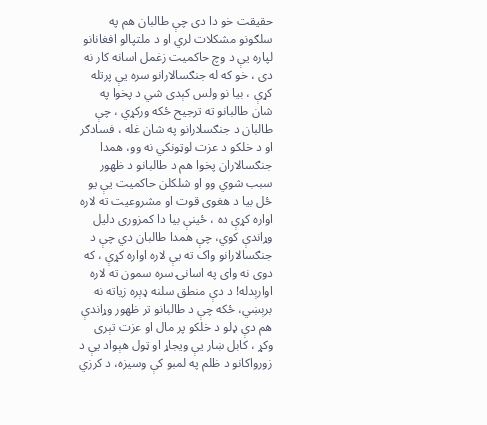حقیقت خو دا دی چې طالبان هم په سلګونو مشکلات لري او د ملتپالو افغانانو لپاره یې د وچ حاکمیت زغمل اسانه کار نه دی ، خو که له جنګسالارانو سره یې پرتله کړې ، بیا نو ولس کېدی شي د پخوا په شان طالبانو ته ترجیح ځکه ورکړي ، چې طالبان د جنګسلارانو په شان غله ، فسادګر او د خلکو د عزت لوټونکي نه وو، همدا جنګسالاران پخوا هم د طالبانو د ظهور سبب شوي وو او شلکلن حاکمیت یې یو ځل بیا د هغوی قوت او مشروعیت ته لاره اواره کړې ده ، ځینې بیا دا کمزوری دلیل وړاندې کوي، چې همدا طالبان دي چې د جنګسالارانو واک ته یې لاره اواره کړې ، که دوی نه وای په اسانۍ سره سمون ته لاره اوارېدله! د دې منطق سلنه ډېره زیاته نه برېښي، ځکه چې د طالبانو تر ظهور وړاندې هم دې ډلو د خلکو پر مال او عزت تېری وکړ ، کابل ښار یې ویجاړ او ټول هېواد یې د زورواکانو د ظلم په لمبو کې وسیزه، د کرزي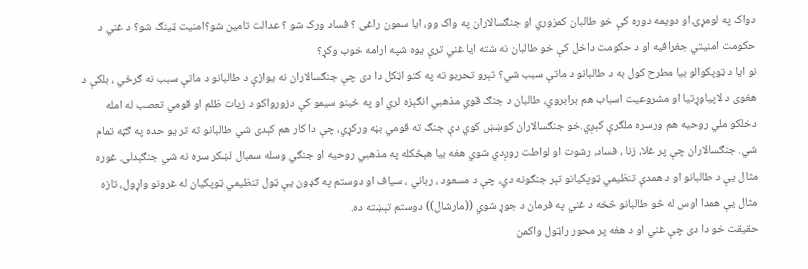دواک په لومړۍ او دویمه دوره کې خو طالبان کمزوري او جنګسالاران په واک وو، ایا سمون راغی ؟ فساد ورک شو ؟ عدالت تامین شو؟امنیت ټینګ شو؟ د غني د حکومت امنیتي جغرافیه او د حکومت داخل کې خو طالبان نه شته ایا غني ترې یوه شپه ارامه خوب وکړ؟
نو ایا د ټوپکوالو بیا مطرح کول به د طالبانو د ماتې سبب شي؟ تېرو تحربو ته په کتو اټکل دا دی چې جنګسالاران نه یوازې د طالبانو د ماتې سبب نه ګرځي ، بلکې د هغوی د لاپیاوړتیا او مشروعیت اسباب هم برابروي، طالبان د جنګ قوي مذهبي انګېزه لري او په ځینو سیمو کې دزورواکو د زیات ظلم او قومي تعصب له امله دخلکو ملي روحیه هم ورسره ملګرې کېږي.خو جنګسالاران کوښښ کوي دې جنګ ته قومي بڼه ورکړي، چې دا کار هم کېدی شي طالبانو ته تر یو حده په ګټه تمام شي. جنګسالاران چې پر غلا، زنا ، فساد، رشوت او لواطت روږدي شوي هغه بیا هېڅکله په مذهبي روحیه او جنګي وسله سمبال لښکر سره نه شي جنګېدلی. غوره مثال یې د طالبانو او د همدې تنظیمي ټوپکیانو تېر جنګونه دي، چې د مسعود ، رباني ، سیاف او دوستم په ګډون یې ټول تنظيمي ټوپکیان له غرونو واړول، تازه مثال یې همدا اوس له څو طالبانو څخه د غني په فرمان د جوړ شوي ((مارشال)) دوستم تېښته ده.
حقیقت خو دا دی چې غني او د هغه پر محور راټول واکمن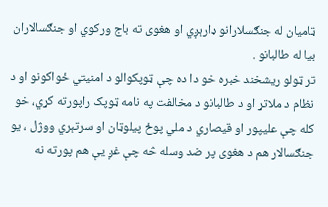ټامیان له جنګسلارانو ډارېږي او هغوی ته باج ورکوي او جنګسالاران بیا له طالبانو .
تر ټولو ریشخند خبره خو دا ده چې ټوپکوالو د امنیتي ځواکونو او د نظام د ملاتړ او د طالبانو د مخالفت په نامه ټوپک راپورته کړي، خو کله چې علیپور او قیصاري د ملي پوځ پیلوټان او سرتېري ووژل ، یو جنګسالار هم د هغوی پر ضد وسله څه چې غږ یې هم پورته نه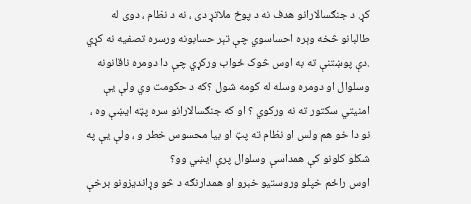کړ. د جنګسالارانو هدف نه د پوځ ملاتړ دی ، نه د نظام ، دوی له طالبانو څخه وېره احساسوي چې تېر حسابونه ورسره تصفیه نه کړي .دې پوښتنې ته به اوس څوک ځواب ورکړي چې دا دومره ناقانونه وسلوال او دومره وسله له کومه شول ؟که د حکومت وي ولې یې امنیتي سکتور ته نه ورکوي ؟ او که جنګسالارانو سره پټه ایښې وه ، نو دا خو هم ولس او نظام ته پټ او بیا محسوس خطر و ، ولې یې په شکلو کلونو کې همداسې وسلوال پرې ایښي وو؟
اوس راځم خپلو وروستیو خبرو او همدارنګه د څو وړاندیزونو برخې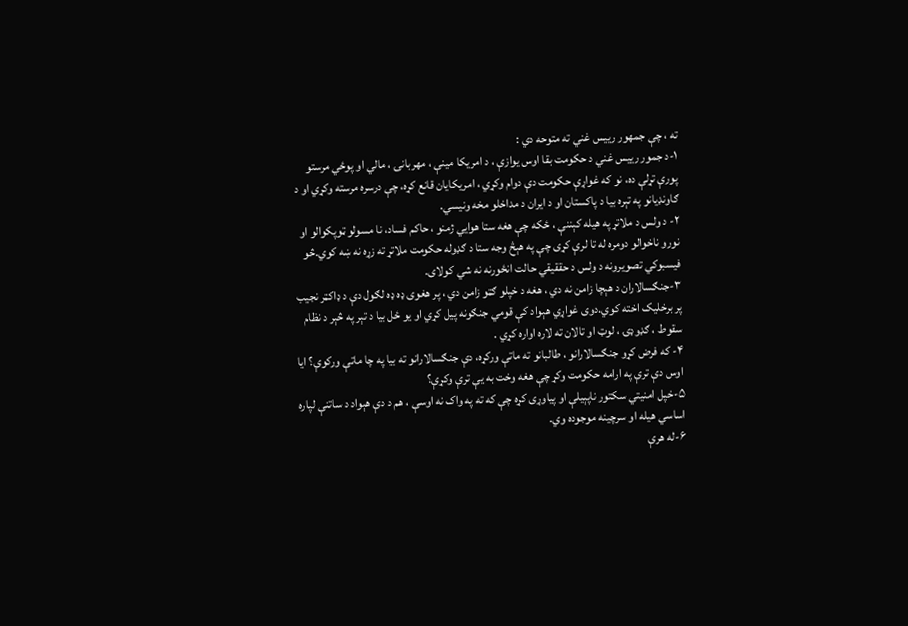ته ، چې جمهور رییس غني ته متوحه دي :
۱-د جمور رییس غني د حکومت بقا اوس یوازې ، د امریکا مینې ، مهربانۍ ، مالي او پوځي مرستو پورې تړلې ده، نو که غواړې حکومت دې دوام وکړي ، امریکایان قانع کړه، چې درسره مرسته وکړي او د ګاونډیانو په تېره بیا د پاکستان او د ایران د مداخلو مخه ونیسي.
۲- د ولس د ملاتړ په هیله کېننې ، ځکه چې هغه ستا هوايي ژمنو ، حاکم فساد، نا مسولو ټوپکوالو او نورو ناخوالو دومره له تا لرې کړی چې په هېڅ وجه ستا د ګډوله حکومت ملاتړ ته زړه نه ښه کوي.څو فیسبوکي تصویرونه د ولس د حققیقي حالت انځورنه نه شي کولای.
۳-جنګسالاران د هېچا زامن نه دي ، هغه د خپلو ګټو زامن دي ، پر هغوی ډه ډه لګول دې د ډاکټر نجیب پر برخلیک اخته کوي.دوی غواړي هېواد کې قومي جنګونه پیل کړي او یو ځل بیا د تېر په څېر د نظام سقوط ، ګډوډۍ ، لوټ او تالان ته لاره اواره کړي .
۴- که فرض کړو جنګسالارانو ، طالبانو ته ماتې ورکړه، دې جنګسالارانو ته بیا په چا ماتې ورکوې؟ ایا اوس دې ترې په ارامه حکومت وکړ چې هغه وخت به یې ترې وکړې؟
۵-خپل امنیتي سکتور ناپېیلې او پیاوړی کړه چې که ته په واک نه اوسې ، هم د دې هېواد د ساتنې لپاره اساسي هیله او سرچینه موجوده وي.
۶-له هرې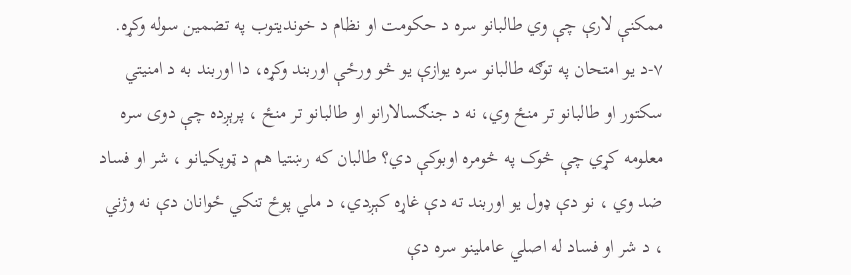ممکنې لارې چې وي طالبانو سره د حکومت او نظام د خوندیتوب په تضمین سوله وکړه.
۷-د یو امتحان په توګه طالبانو سره یوازې يو څو ورځې اوربند وکړه، دا اوربند به د امنیتي سکتور او طالبانو تر منځ وي، نه د جنګسالارانو او طالبانو تر منځ ، پرېږده چې دوی سره معلومه کړي چې څوک په څومره اوبوکې دي؟ طالبان که رښتیا هم د ټوپکیانو ، شر او فساد ضد وي ، نو دې ډول یو اوربند ته دې غاړه کېږدي، د ملي پوځ تنکي ځوانان دې نه وژني ، د شر او فساد له اصلي عاملینو سره دې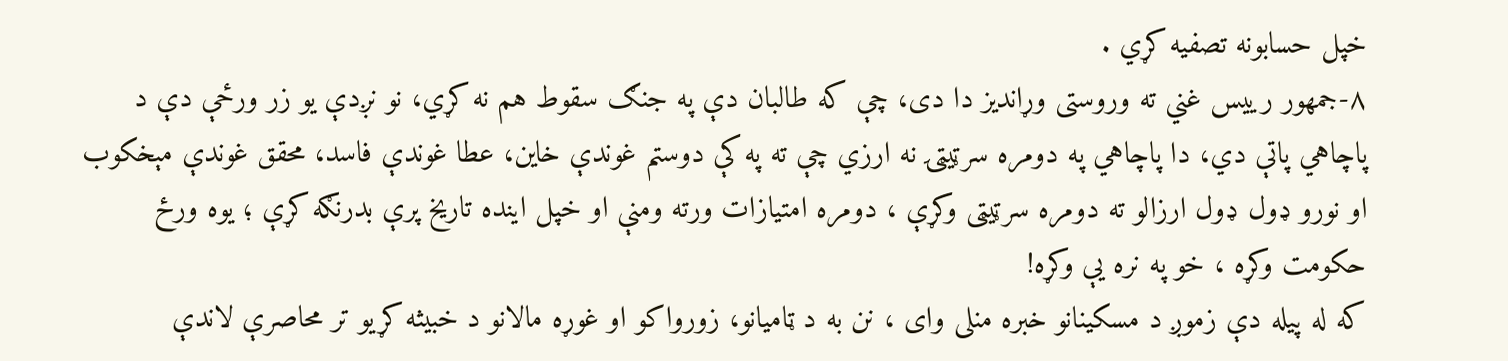خپل حسابونه تصفیه کړي .
۸-جمهور رییس غني ته وروستی وړاندیز دا دی، چې که طالبان دې په جنګ سقوط هم نه کړي، نو نږدې یو زر ورځې دې د پاچاهي پاتې دي، دا پاچاهي په دومره سرټيټۍ نه ارزي چې ته په کې دوستم غوندې خاین، عطا غوندې فاسد، محقق غوندې مېخکوب او نورو ډول ډول ارزالو ته دومره سرټيټی وکړې ، دومره امتیازات ورته ومنې او خپل اینده تاریخ پرې بدرنګه کړې ؛ یوه ورځ حکومت وکړه ، خو په نره یې وکړه!
که له پیله دې زموږ د مسکینانو خبره منلی وای ، نن به د ټامیانو، زورواکو او غوړه مالانو د خبیثه کړیو تر محاصرې لاندې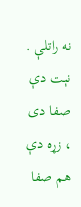نه راتلې . نېت دې صفا دی ، زړه دې هم صفا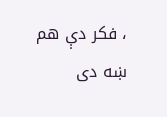، فکر دې هم ښه دی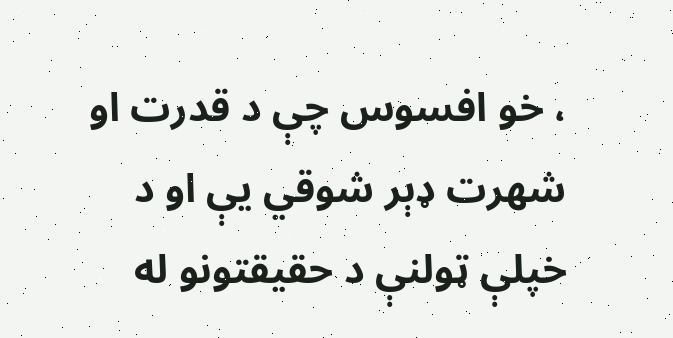، خو افسوس چې د قدرت او شهرت ډېر شوقي یې او د خپلې ټولنې د حقیقتونو له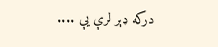درکه ډېر لرې یې ....